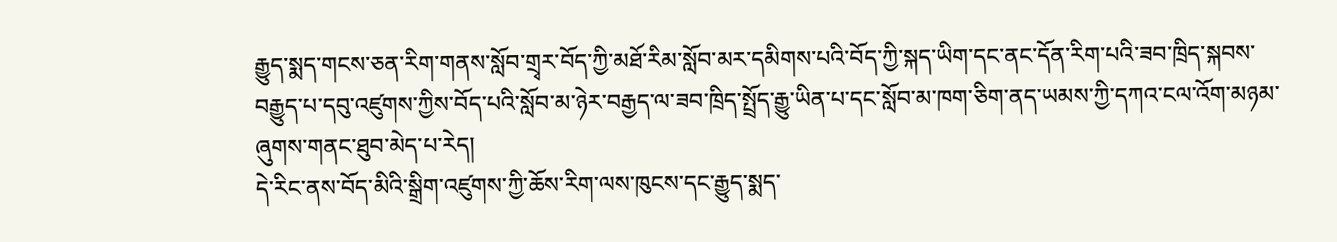རྒྱུད་སྨད་གངས་ཅན་རིག་གནས་སློབ་གྲྭར་བོད་ཀྱི་མཐོ་རིམ་སློབ་མར་དམིགས་པའི་བོད་ཀྱི་སྐད་ཡིག་དང་ནང་དོན་རིག་པའི་ཟབ་ཁྲིད་སྐབས་བརྒྱུད་པ་དབུ་འཛུགས་ཀྱིས་བོད་པའི་སློབ་མ་ཉེར་བརྒྱད་ལ་ཟབ་ཁྲིད་སྤྲོད་རྒྱུ་ཡིན་པ་དང་སློབ་མ་ཁག་ཅིག་ནད་ཡམས་ཀྱི་དཀའ་ངལ་འོག་མཉམ་ཞུགས་གནང་ཐུབ་མེད་པ་རེད།
དེ་རིང་ནས་བོད་མིའི་སྒྲིག་འཛུགས་ཀྱི་ཆོས་རིག་ལས་ཁུངས་དང་རྒྱུད་སྨད་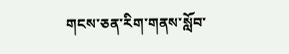གངས་ཅན་རིག་གནས་སློབ་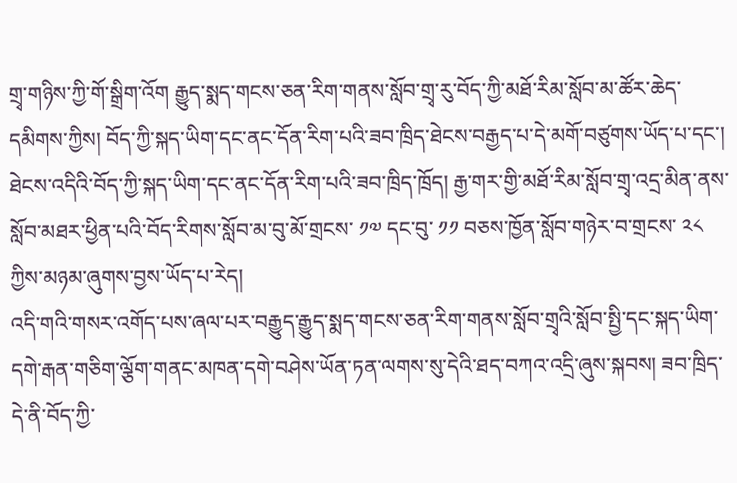གྲྭ་གཉིས་ཀྱི་གོ་སྒྲིག་འོག རྒྱུད་སྨད་གངས་ཅན་རིག་གནས་སློབ་གྲྭ་རུ་བོད་ཀྱི་མཐོ་རིམ་སློབ་མ་ཚོར་ཆེད་དམིགས་ཀྱིས། བོད་ཀྱི་སྐད་ཡིག་དང་ནང་དོན་རིག་པའི་ཟབ་ཁྲིད་ཐེངས་བརྒྱད་པ་དེ་མགོ་བཙུགས་ཡོད་པ་དང་། ཐེངས་འདིའི་བོད་ཀྱི་སྐད་ཡིག་དང་ནང་དོན་རིག་པའི་ཟབ་ཁྲིད་ཁྲོད། རྒྱ་གར་གྱི་མཐོ་རིམ་སློབ་གྲྭ་འདྲ་མིན་ནས་སློབ་མཐར་ཕྱིན་པའི་བོད་རིགས་སློབ་མ་བུ་མོ་གྲངས་ ༡༧ དང་བུ་ ༡༡ བཅས་ཁྱོན་སློབ་གཉེར་བ་གྲངས་ ༢༨ ཀྱིས་མཉམ་ཞུགས་བྱས་ཡོད་པ་རེད།
འདི་གའི་གསར་འགོད་པས་ཞལ་པར་བརྒྱུད་རྒྱུད་སྨད་གངས་ཅན་རིག་གནས་སློབ་གྲྭའི་སློབ་སྤྱི་དང་སྐད་ཡིག་དགེ་རྒན་གཅིག་ལྕོག་གནང་མཁན་དགེ་བཤེས་ཡོན་ཏན་ལགས་སུ་དེའི་ཐད་བཀའ་འདྲི་ཞུས་སྐབས། ཟབ་ཁྲིད་དེ་ནི་བོད་ཀྱི་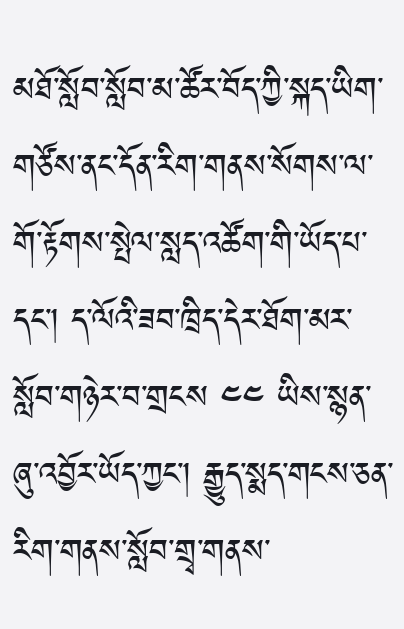མཐོ་སློབ་སློབ་མ་ཚོར་བོད་ཀྱི་སྐད་ཡིག་གཙོས་ནང་དོན་རིག་གནས་སོགས་ལ་གོ་རྟོགས་སྤེལ་སླད་འཚོག་གི་ཡོད་པ་དང་། ད་ལོའི་ཟབ་ཁྲིད་དེར་ཐོག་མར་སློབ་གཉེར་བ་གྲངས ༤༤ ཡིས་སྙན་ཞུ་འབྱོར་ཡོད་ཀྱང་། རྒྱུད་སྨད་གངས་ཅན་རིག་གནས་སློབ་གྲྭ་གནས་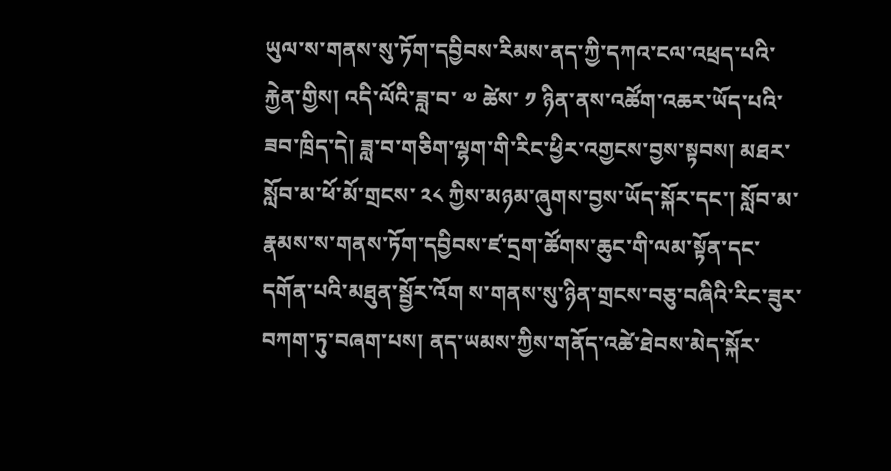ཡུལ་ས་གནས་སུ་ཏོག་དབྱིབས་རིམས་ནད་ཀྱི་དཀའ་ངལ་འཕྲད་པའི་རྐྱེན་གྱིས། འདི་ལོའི་ཟླ་བ་ ༧ ཚེས་ ༡ ཉིན་ནས་འཚོག་འཆར་ཡོད་པའི་ཟབ་ཁྲིད་དེ། ཟླ་བ་གཅིག་ལྷག་གི་རིང་ཕྱིར་འགྱངས་བྱས་སྟབས། མཐར་སློབ་མ་ཕོ་མོ་གྲངས་ ༢༨ ཀྱིས་མཉམ་ཞུགས་བྱས་ཡོད་སྐོར་དང་། སློབ་མ་རྣམས་ས་གནས་ཏོག་དབྱིབས་ཛ་དྲག་ཚོགས་ཆུང་གི་ལམ་སྟོན་དང་དགོན་པའི་མཐུན་སྦྱོར་འོག ས་གནས་སུ་ཉིན་གྲངས་བཅུ་བཞིའི་རིང་ཟུར་བཀག་ཏུ་བཞག་པས། ནད་ཡམས་ཀྱིས་གནོད་འཚེ་ཐེབས་མེད་སྐོར་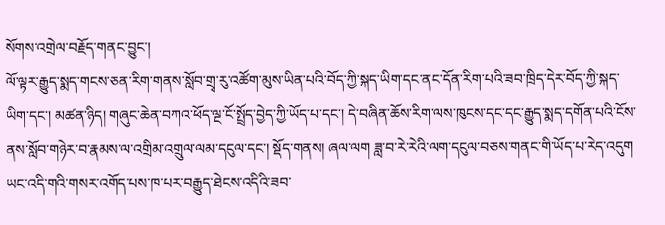སོགས་འགྲེལ་བརྗོད་གནང་བྱུང་།
ལོ་ལྟར་རྒྱུད་སྨད་གངས་ཅན་རིག་གནས་སློབ་གྲྭ་རུ་འཚོག་མུས་ཡིན་པའི་བོད་ཀྱི་སྐད་ཡིག་དང་ནང་དོན་རིག་པའི་ཟབ་ཁྲིད་དེར་བོད་ཀྱི་སྐད་ཡིག་དང་། མཚན་ཉིད། གཞུང་ཆེན་བཀའ་ཕོད་ལྔ་ངོ་སྤྲོད་བྱེད་ཀྱི་ཡོད་པ་དང་། དེ་བཞིན་ཆོས་རིག་ལས་ཁུངས་དང་དང་རྒྱུད་སྨད་དགོན་པའི་ངོས་ནས་སློབ་གཉེར་བ་རྣམས་ལ་འགྲིམ་འགྲུལ་ལམ་དངུལ་དང་། སྡོད་གནས། ཞལ་ལག ཟླ་བ་རེ་རེའི་ལག་དངུལ་བཅས་གནང་གི་ཡོད་པ་རེད་འདུག
ཡང་འདི་གའི་གསར་འགོད་པས་ཁ་པར་བརྒྱུད་ཐེངས་འདིའི་ཟབ་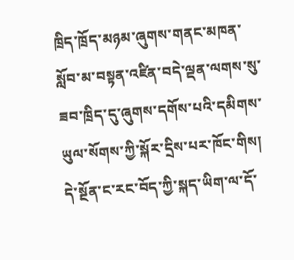ཁྲིད་ཁྲོད་མཉམ་ཞུགས་གནང་མཁན་སློབ་མ་བསྟན་འཛིན་བདེ་ལྡན་ལགས་སུ་ཟབ་ཁྲིད་དུ་ཞུགས་དགོས་པའི་དམིགས་ཡུལ་སོགས་ཀྱི་སྐོར་དྲིས་པར་ཁོང་གིས། དེ་སྔོན་ང་རང་བོད་ཀྱི་སྐད་ཡིག་ལ་དོ་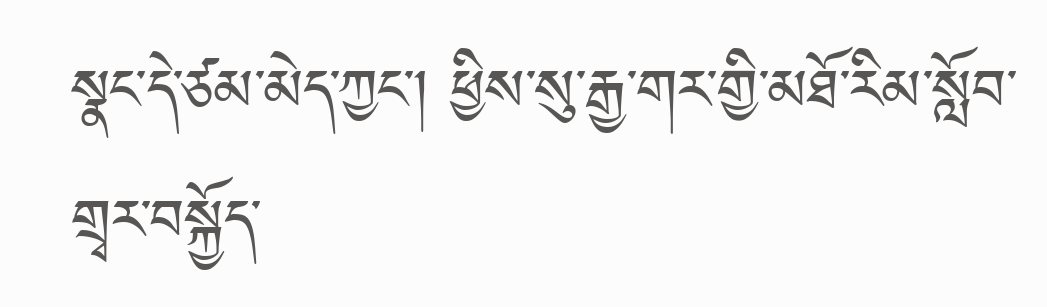སྣང་དེ་ཙམ་མེད་ཀྱང་། ཕྱིས་སུ་རྒྱ་གར་གྱི་མཐོ་རིམ་སློབ་གྲྭར་བསྐྱོད་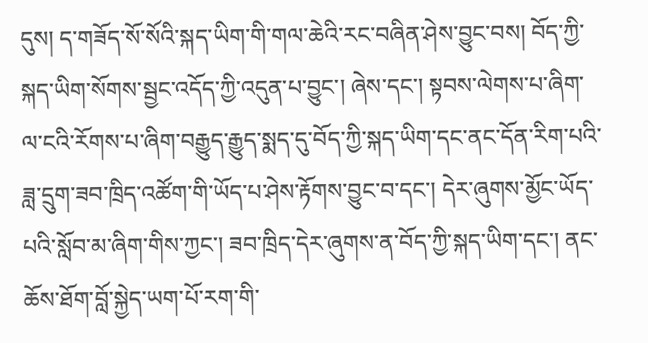དུས། ད་གཟོད་སོ་སོའི་སྐད་ཡིག་གི་གལ་ཆེའི་རང་བཞིན་ཤེས་བྱུང་བས། བོད་ཀྱི་སྐད་ཡིག་སོགས་སྦྱང་འདོད་ཀྱི་འདུན་པ་བྱུང་། ཞེས་དང་། སྟབས་ལེགས་པ་ཞིག་ལ་ངའི་རོགས་པ་ཞིག་བརྒྱུད་རྒྱུད་སྨད་དུ་བོད་ཀྱི་སྐད་ཡིག་དང་ནང་དོན་རིག་པའི་ཟླ་དྲུག་ཟབ་ཁྲིད་འཚོག་གི་ཡོད་པ་ཤེས་རྟོགས་བྱུང་བ་དང་། དེར་ཞུགས་མྱོང་ཡོད་པའི་སློབ་མ་ཞིག་གིས་ཀྱང་། ཟབ་ཁྲིད་དེར་ཞུགས་ན་བོད་ཀྱི་སྐད་ཡིག་དང་། ནང་ཆོས་ཐོག་བློ་སྐྱེད་ཡག་པོ་རག་གི་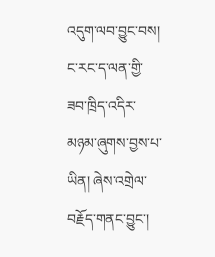འདུག་ལབ་བྱུང་བས། ང་རང་ད་ལན་གྱི་ཟབ་ཁྲིད་འདིར་མཉམ་ཞུགས་བྱས་པ་ཡིན། ཞེས་འགྲེལ་བརྗོད་གནང་བྱུང་།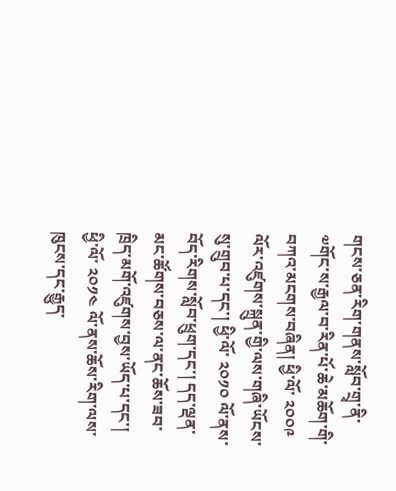གངས་ཅན་རིག་གནས་སློབ་གྲྭ་ནི་ ༧གོང་ས་རྒྱལ་བ་རིན་པོ་ཆེ་མཆོག་གི་བཀའ་མངགས་བཞིན། ཕྱི་ལོ་ ༢༠༠༩ ལོར་འཛུགས་སྐྲུན་གྱི་ལས་གཞི་ཡོངས་སུ་གྲུབ་པ་དང་། ཕྱི་ལོ་ ༢༠༡༠ ལོ་ནས་བོད་རིགས་སློབ་ཕྲུག་དང་། དད་ལྡན་མང་ཚོགས་བཅས་ལ་ནང་ཆོས་ཟབ་ཁྲིད་མགོ་འཛུགས་བྱས་ཡོད་པ་དང་། ཕྱི་ལོ་ ༢༠༡༤ ལོ་ནས་ཆོས་རིག་ལས་ཁུངས་དང་རྒྱུད་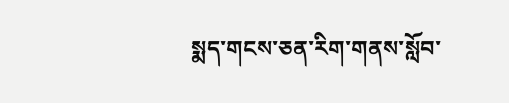སྨད་གངས་ཅན་རིག་གནས་སློབ་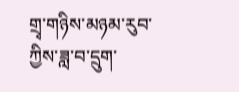གྲྭ་གཉིས་མཉམ་རུབ་ཀྱིས་ཟླ་བ་དྲུག་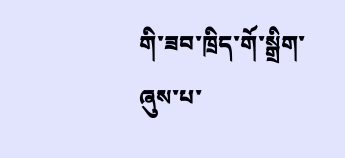གི་ཟབ་ཁྲིད་གོ་སྒྲིག་ཞུས་པ་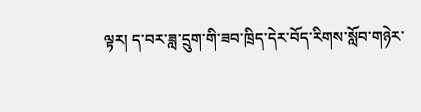ལྟར། ད་བར་ཟླ་དྲུག་གི་ཟབ་ཁྲིད་དེར་བོད་རིགས་སློབ་གཉེར་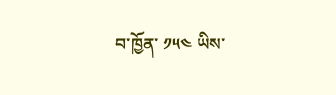བ་ཁྱོན་ ༡༥༤ ཡིས་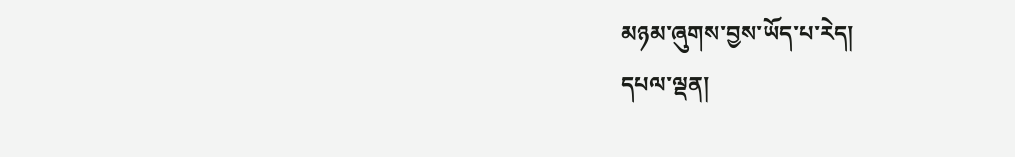མཉམ་ཞུགས་བྱས་ཡོད་པ་རེད།
དཔལ་ལྡན།